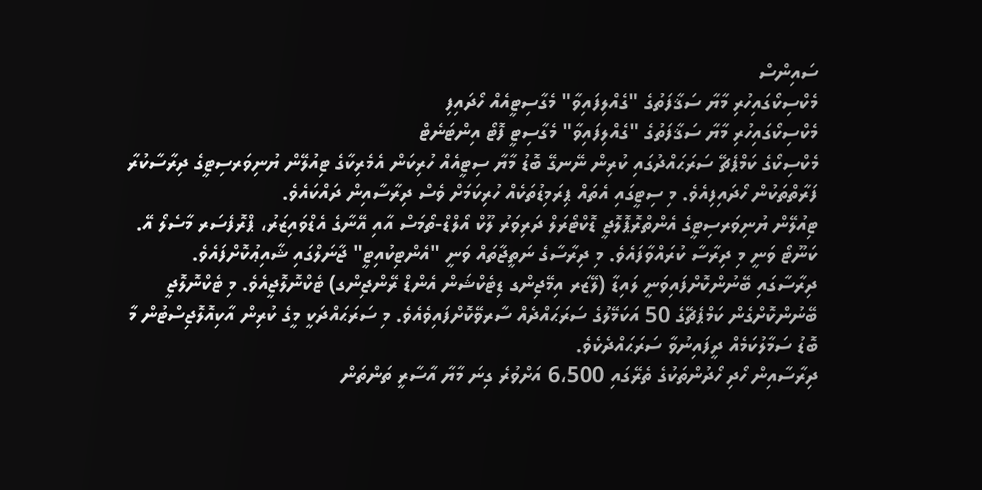ސައިންސް
މެކްސިކޯގައިހުރި މާޔާ ސަޤާފަތުގެ "ގެއްލިފައިވާ" މެގާސިޓީއެއް ހޯދައިފި
މެކްސިކޯގައިހުރި މާޔާ ސަޤާފަތުގެ "ގެއްލިފައިވާ" މެގާސިޓީ ފޮޓޯ އިންޓަނެޓް
މެކްސިކޯގެ ކަމްޕެޗޭ ސަރަޙައްދުގައި ކުރިން ނޭނގޭ ބޮޑު މާޔާ ސިޓީއެއް ހުރިކަން އެމެރިކާގެ ޓިއުލޭން ޔުނިވަރސިޓީގެ ދިރާސާކުރާ ފަރާތްތަކުން ހޯދައިފިއެވެ. މި ސިޓީގައި އެތައް ޕިރަމިޑުތަކެއް ހުރިކަމަށް ވެސް ދިރާސާއިން ދައްކައެވެ.
ޓިއުލޭން ޔުނިވަރސިޓީގެ އެންތްރޮޕޮލޮޖީ ޑޮކްޓޯރަލް ދަރިވަރު ލޫކް އޯލްޑް-ތޯމަސް އާއި އޭނާގެ އެޑްވައިޒަރު، ޕްރޮފެސަރ މާސެލޯ އޭ. ކަނޫޓޯ ވަނީ މި ދިރާސާ ކުރައްވާފައެވެ. މި ދިރާސާގެ ނަތީޖާތައް ވަނީ "އެންޓިކުއިޓީ" ޖާނަލްގައި ޝާއިޢުކޮށްފައެވެ.
ދިރާސާގައި ބޭނުންކޮށްފައިވަނީ ލައިޑާ (ލޭޒަރ އިމޭޖިންގ ޑިޓެކްޝަން އެންޑް ރޭންޖިންގ) ޓެކްނޮލޮޖީއެވެ. މި ޓެކްނޮލޮޖީ ބޭނުންކޮށްގެން ކަމްޕެޗޭގެ 50 އަކަމޭލުގެ ސަރަޙައްދެއް ސާރވޭކޮށްފައިވެއެވެ. މި ސަރަޙައްދަކީ މީގެ ކުރިން އާކިއޮލޮޖިސްޓުން މާ ބޮޑު ސަމާލުކަމެއް ދީފައިނުވާ ސަރަޙައްދެކެވެ.
ދިރާސާއިން ހޯދި ހޯދުންތަކުގެ ތެރޭގައި 6،500 އަށްވުރެ ގިނަ މާޔާ އާސާރީ ތަންތަން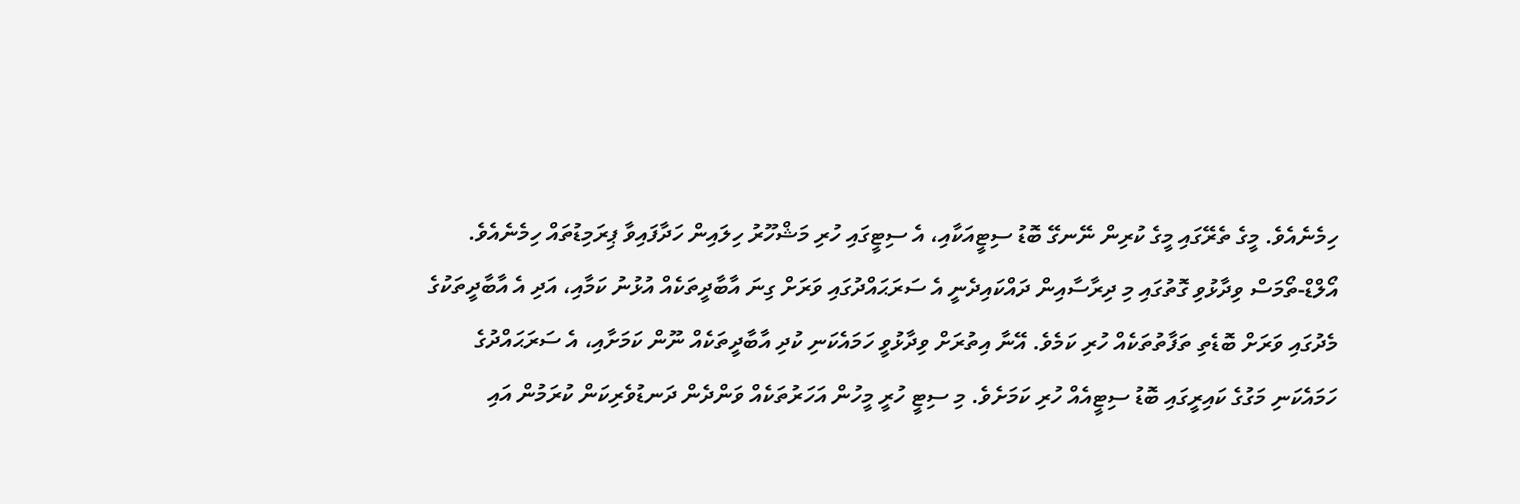ހިމެނެއެވެ. މީގެ ތެރޭގައި މީގެ ކުރިން ނޭނގޭ ބޮޑު ސިޓީއަކާއި، އެ ސިޓީގައި ހުރި މަޝްހޫރު ހިލައިން ހަދާފައިވާ ޕިރަމިޑުތައް ހިމެނެއެވެ.
އޯލްޑް-ތޯމަސް ވިދާޅުވި ގޮތުގައި މި ދިރާސާއިން ދައްކައިދެނީ އެ ސަރަޙައްދުގައި ވަރަށް ގިނަ އާބާދީތަކެއް އުޅުނު ކަމާއި، އަދި އެ އާބާދީތަކުގެ މެދުގައި ވަރަށް ބޮޑެތި ތަފާތުތަކެއް ހުރި ކަމެވެ. އޭނާ އިތުރަށް ވިދާޅުވީ ހަމައެކަނި ކުދި އާބާދީތަކެއް ނޫން ކަމަށާއި، އެ ސަރަޙައްދުގެ ހަމައެކަނި މަގުގެ ކައިރީގައި ބޮޑު ސިޓީއެއް ހުރި ކަމަށެވެ. މި ސިޓީ ހުރީ މީހުން އަހަރުތަކެއް ވަންދެން ދަނޑުވެރިކަން ކުރަމުން އައި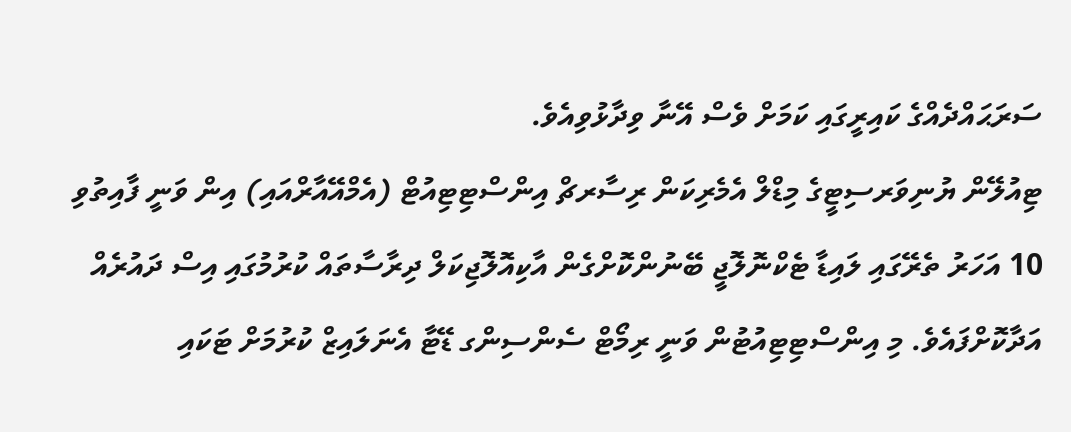ސަރަޙައްދެއްގެ ކައިރީގައި ކަމަށް ވެސް އޭނާ ވިދާޅުވިއެވެ.
ޓިއުލޭން ޔުނިވަރސިޓީގެ މިޑްލް އެމެރިކަން ރިސާރޗް އިންސްޓިޓިއުޓް (އެމްއޭއާރްއައި) އިން ވަނީ ފާއިތުވި 10 އަހަރު ތެރޭގައި ލައިޑާ ޓެކްނޮލޮޖީ ބޭނުންކޮށްގެން އާކިއޮލޮޖިކަލް ދިރާސާތައް ކުރުމުގައި އިސް ދައުރެއް އަދާކޮށްފައެވެ. މި އިންސްޓިޓިއުޓުން ވަނީ ރިމޯޓް ސެންސިންގ ޑޭޓާ އެނަލައިޒް ކުރުމަށް ޓަކައި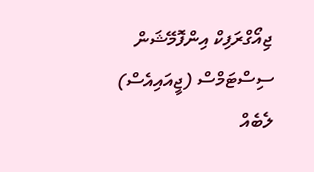ޖިއޯގްރަފިކް އިންފޮމޭޝަން ސިސްޓަމްސް (ޖީއައިއެސް) ލެބެއް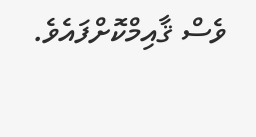ވެސް ޤާއިމްކޮށްފައެވެ.